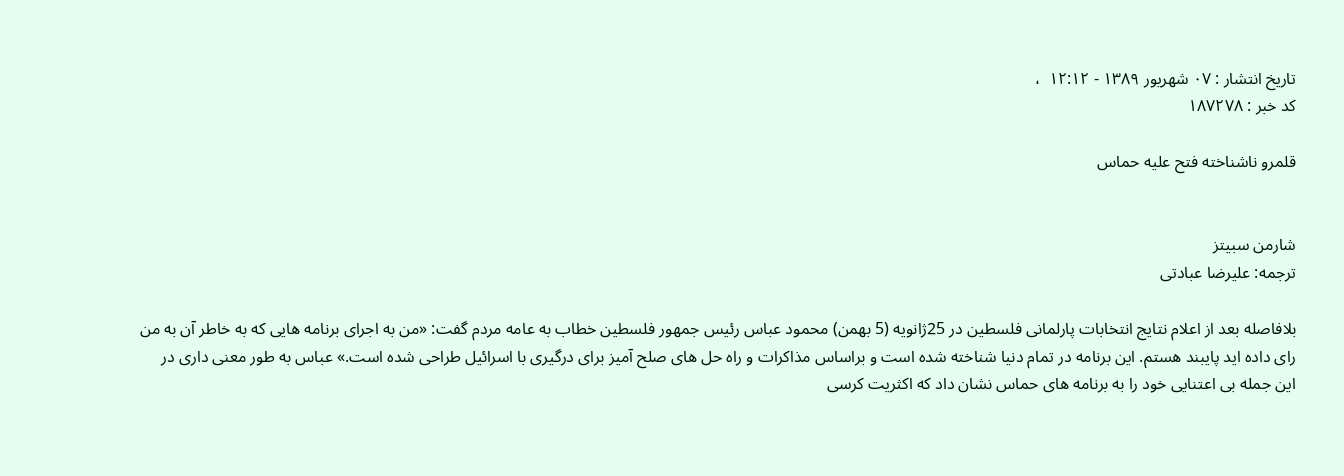تاریخ انتشار : ۰۷ شهريور ۱۳۸۹ - ۱۲:۱۲  ،
کد خبر : ۱۸۷۲۷۸

قلمرو ناشناخته فتح علیه حماس


شارمن سبیتز
ترجمه: علیرضا عبادتی

بلافاصله بعد از اعلام نتایج انتخابات پارلمانى فلسطین در 25ژانویه (5 بهمن) محمود عباس رئیس جمهور فلسطین خطاب به عامه مردم گفت: «من به اجراى برنامه هایى که به خاطر آن به من راى داده اید پایبند هستم. این برنامه در تمام دنیا شناخته شده است و براساس مذاکرات و راه حل هاى صلح آمیز براى درگیرى با اسرائیل طراحى شده است.» عباس به طور معنى دارى در این جمله بى اعتنایى خود را به برنامه هاى حماس نشان داد که اکثریت کرسى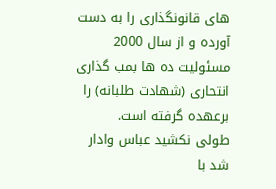هاى قانونگذارى را به دست آورده و از سال 2000 مسئولیت ده ها بمب گذارى انتحارى (شهادت طلبانه) را برعهده گرفته است.
طولى نکشید عباس وادار شد با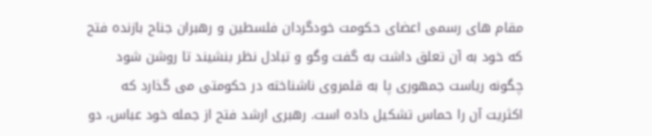مقام هاى رسمى اعضاى حکومت خودگردان فلسطین و رهبران جناح بازنده فتح که خود به آن تعلق داشت به گفت وگو و تبادل نظر بنشیند تا روشن شود چگونه ریاست جمهورى پا به قلمروى ناشناخته در حکومتى مى گذارد که اکثریت آن را حماس تشکیل داده است. رهبرى ارشد فتح از جمله خود عباس، دو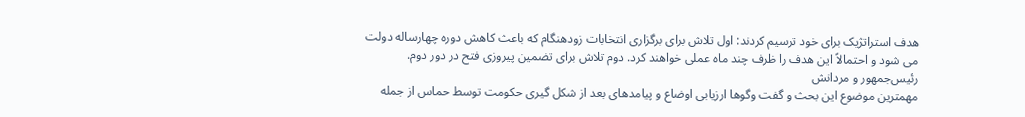هدف استراتژیک براى خود ترسیم کردند: اول تلاش براى برگزارى انتخابات زودهنگام که باعث کاهش دوره چهارساله دولت مى شود و احتمالاً این هدف را ظرف چند ماه عملى خواهند کرد. دوم تلاش براى تضمین پیروزى فتح در دور دوم.
رئیس‌جمهور و مردانش
مهمترین موضوع این بحث و گفت وگوها ارزیابى اوضاع و پیامدهاى بعد از شکل گیرى حکومت توسط حماس از جمله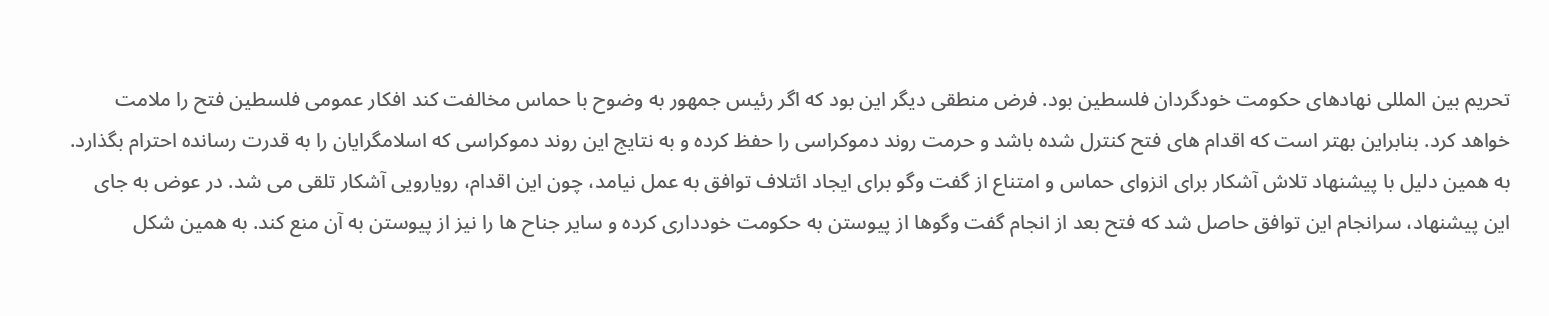تحریم بین المللى نهادهاى حکومت خودگردان فلسطین بود. فرض منطقى دیگر این بود که اگر رئیس جمهور به وضوح با حماس مخالفت کند افکار عمومى فلسطین فتح را ملامت خواهد کرد. بنابراین بهتر است که اقدام هاى فتح کنترل شده باشد و حرمت روند دموکراسى را حفظ کرده و به نتایج این روند دموکراسى که اسلامگرایان را به قدرت رسانده احترام بگذارد.
به همین دلیل با پیشنهاد تلاش آشکار براى انزواى حماس و امتناع از گفت وگو براى ایجاد ائتلاف توافق به عمل نیامد، چون این اقدام، رویارویى آشکار تلقى مى شد. در عوض به جاى این پیشنهاد، سرانجام این توافق حاصل شد که فتح بعد از انجام گفت وگوها از پیوستن به حکومت خوددارى کرده و سایر جناح ها را نیز از پیوستن به آن منع کند. به همین شکل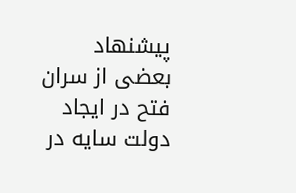پیشنهاد بعضى از سران فتح در ایجاد دولت سایه در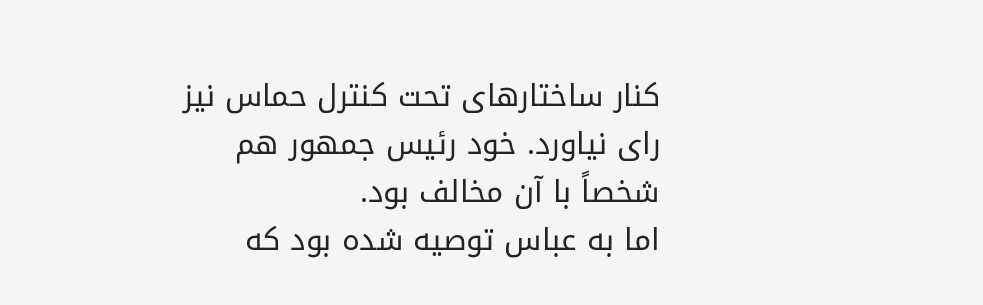کنار ساختارهاى تحت کنترل حماس نیز راى نیاورد. خود رئیس جمهور هم شخصاً با آن مخالف بود.
اما به عباس توصیه شده بود که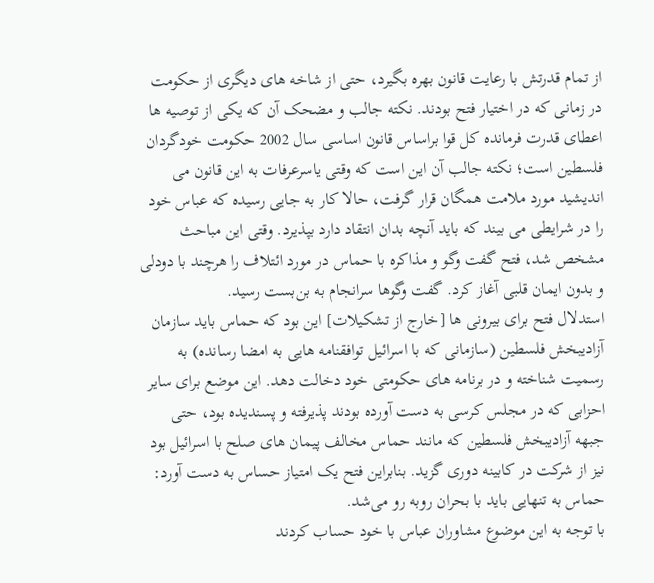از تمام قدرتش با رعایت قانون بهره بگیرد، حتى از شاخه هاى دیگرى از حکومت در زمانى که در اختیار فتح بودند. نکته جالب و مضحک آن که یکى از توصیه ها اعطاى قدرت فرمانده کل قوا براساس قانون اساسى سال 2002 حکومت خودگردان فلسطین است؛ نکته جالب آن این است که وقتى یاسرعرفات به این قانون مى اندیشید مورد ملامت همگان قرار گرفت، حالا کار به جایى رسیده که عباس خود را در شرایطى مى بیند که باید آنچه بدان انتقاد دارد بپذیرد. وقتى این مباحث مشخص شد، فتح گفت وگو و مذاکره با حماس در مورد ائتلاف را هرچند با دودلى و بدون ایمان قلبى آغاز کرد. گفت وگوها سرانجام به بن‌بست رسید.
استدلال فتح براى بیرونى ها [خارج از تشکیلات] این بود که حماس باید سازمان آزادیبخش فلسطین (سازمانى که با اسرائیل توافقنامه هایى به امضا رسانده) به رسمیت شناخته و در برنامه هاى حکومتى خود دخالت دهد. این موضع براى سایر احزابى که در مجلس کرسى به دست آورده بودند پذیرفته و پسندیده بود، حتى جبهه آزادیبخش فلسطین که مانند حماس مخالف پیمان هاى صلح با اسرائیل بود نیز از شرکت در کابینه دورى گزید. بنابراین فتح یک امتیاز حساس به دست آورد: حماس به تنهایى باید با بحران روبه رو مى‌شد.
با توجه به این موضوع مشاوران عباس با خود حساب کردند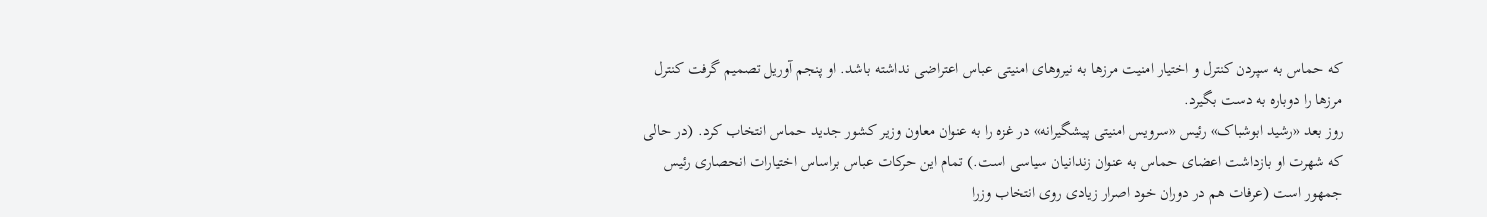که حماس به سپردن کنترل و اختیار امنیت مرزها به نیروهاى امنیتى عباس اعتراضى نداشته باشد. او پنجم آوریل تصمیم گرفت کنترل مرزها را دوباره به دست بگیرد.
روز بعد «رشید ابوشباک» رئیس «سرویس امنیتى پیشگیرانه» در غزه را به عنوان معاون وزیر کشور جدید حماس انتخاب کرد. (در حالى که شهرت او بازداشت اعضاى حماس به عنوان زندانیان سیاسى است.) تمام این حرکات عباس براساس اختیارات انحصارى رئیس جمهور است (عرفات هم در دوران خود اصرار زیادى روى انتخاب وزرا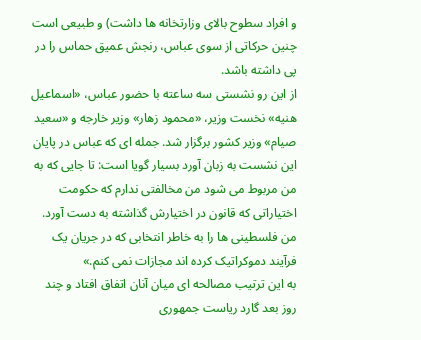و افراد سطوح بالاى وزارتخانه ها داشت) و طبیعى است چنین حرکاتى از سوى عباس، رنجش عمیق حماس را در پى داشته باشد.
از این رو نشستى سه ساعته با حضور عباس، «اسماعیل هنیه» نخست وزیر، «محمود زهار» وزیر خارجه و «سعید صیام» وزیر کشور برگزار شد. جمله اى که عباس در پایان این نشست به زبان آورد بسیار گویا است: تا جایى که به من مربوط مى شود من مخالفتى ندارم که حکومت اختیاراتى که قانون در اختیارش گذاشته به دست آورد. من فلسطینى ها را به خاطر انتخابى که در جریان یک فرآیند دموکراتیک کرده اند مجازات نمى کنم.»
به این ترتیب مصالحه اى میان آنان اتفاق افتاد و چند روز بعد گارد ریاست جمهورى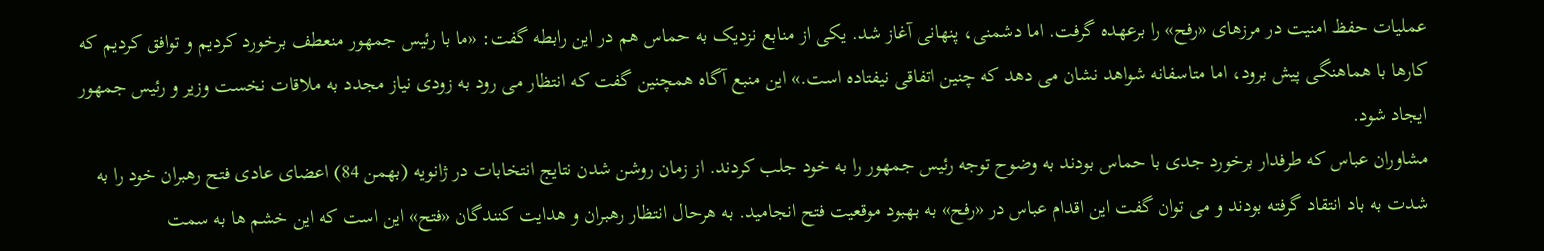عملیات حفظ امنیت در مرزهاى «رفح» را برعهده گرفت. اما دشمنى، پنهانى آغاز شد. یکى از منابع نزدیک به حماس هم در این رابطه گفت: «ما با رئیس جمهور منعطف برخورد کردیم و توافق کردیم که کارها با هماهنگى پیش برود، اما متاسفانه شواهد نشان مى دهد که چنین اتفاقى نیفتاده است.» این منبع آگاه همچنین گفت که انتظار مى رود به زودى نیاز مجدد به ملاقات نخست وزیر و رئیس جمهور ایجاد شود.
مشاوران عباس که طرفدار برخورد جدى با حماس بودند به وضوح توجه رئیس جمهور را به خود جلب کردند. از زمان روشن شدن نتایج انتخابات در ژانویه (بهمن 84) اعضاى عادى فتح رهبران خود را به شدت به باد انتقاد گرفته بودند و مى توان گفت این اقدام عباس در «رفح» به بهبود موقعیت فتح انجامید. به هرحال انتظار رهبران و هدایت کنندگان «فتح» این است که این خشم ها به سمت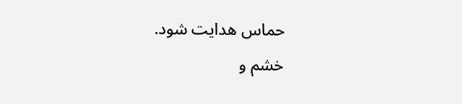حماس هدایت شود.
خشم و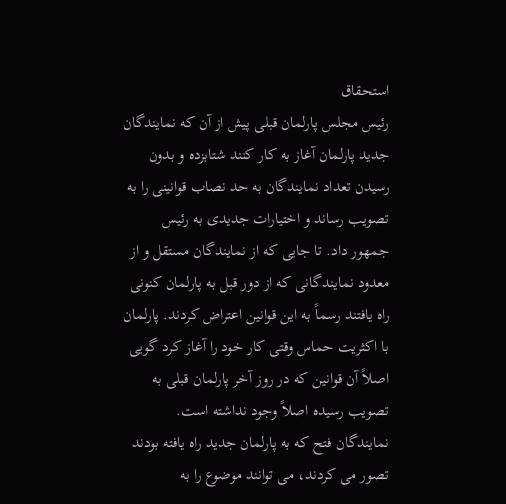استحقاق
رئیس مجلس پارلمان قبلى پیش از آن که نمایندگان جدید پارلمان آغاز به کار کنند شتابزده و بدون رسیدن تعداد نمایندگان به حد نصاب قوانینى را به تصویب رساند و اختیارات جدیدى به رئیس جمهور داد. تا جایى که از نمایندگان مستقل و از معدود نمایندگانى که از دور قبل به پارلمان کنونى راه یافتند رسماً به این قوانین اعتراض کردند. پارلمان با اکثریت حماس وقتى کار خود را آغاز کرد گویى اصلاً آن قوانین که در روز آخر پارلمان قبلى به تصویب رسیده اصلاً وجود نداشته است.
نمایندگان فتح که به پارلمان جدید راه یافته بودند تصور مى کردند، مى توانند موضوع را به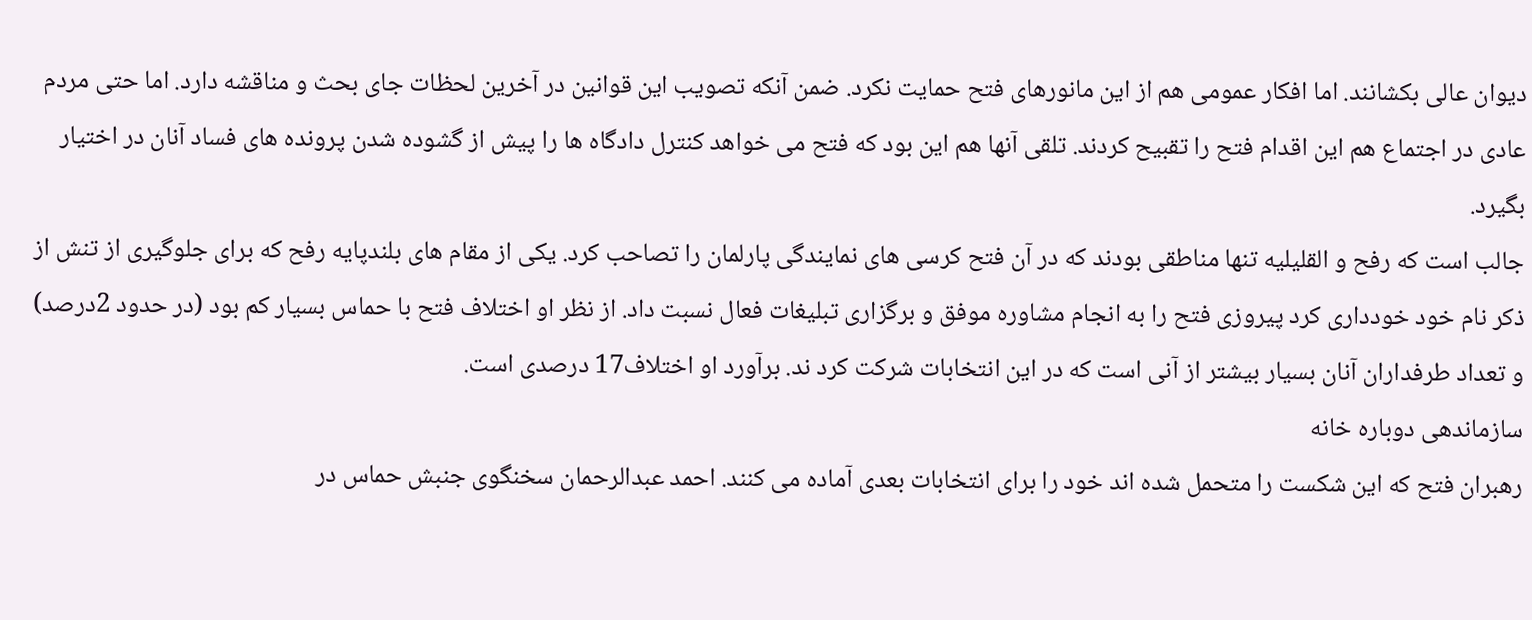دیوان عالى بکشانند. اما افکار عمومى هم از این مانورهاى فتح حمایت نکرد. ضمن آنکه تصویب این قوانین در آخرین لحظات جاى بحث و مناقشه دارد. اما حتى مردم عادى در اجتماع هم این اقدام فتح را تقبیح کردند. تلقى آنها هم این بود که فتح مى خواهد کنترل دادگاه ها را پیش از گشوده شدن پرونده هاى فساد آنان در اختیار بگیرد.
جالب است که رفح و القلیلیه تنها مناطقى بودند که در آن فتح کرسى هاى نمایندگى پارلمان را تصاحب کرد. یکى از مقام هاى بلندپایه رفح که براى جلوگیرى از تنش از ذکر نام خود خوددارى کرد پیروزى فتح را به انجام مشاوره موفق و برگزارى تبلیغات فعال نسبت داد. از نظر او اختلاف فتح با حماس بسیار کم بود (در حدود 2درصد) و تعداد طرفداران آنان بسیار بیشتر از آنى است که در این انتخابات شرکت کرد ند. برآورد او اختلاف17 درصدى است.
سازماندهى دوباره خانه
رهبران فتح که این شکست را متحمل شده اند خود را براى انتخابات بعدى آماده مى کنند. احمد عبدالرحمان سخنگوى جنبش حماس در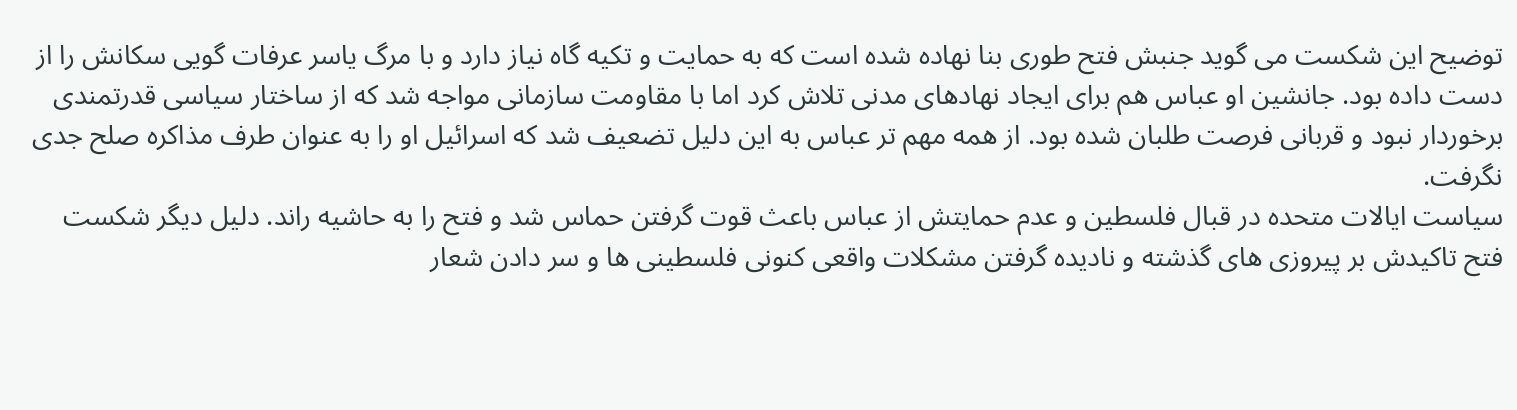توضیح این شکست مى گوید جنبش فتح طورى بنا نهاده شده است که به حمایت و تکیه گاه نیاز دارد و با مرگ یاسر عرفات گویى سکانش را از دست داده بود. جانشین او عباس هم براى ایجاد نهادهاى مدنى تلاش کرد اما با مقاومت سازمانى مواجه شد که از ساختار سیاسى قدرتمندى برخوردار نبود و قربانى فرصت طلبان شده بود. از همه مهم تر عباس به این دلیل تضعیف شد که اسرائیل او را به عنوان طرف مذاکره صلح جدى نگرفت.
سیاست ایالات متحده در قبال فلسطین و عدم حمایتش از عباس باعث قوت گرفتن حماس شد و فتح را به حاشیه راند. دلیل دیگر شکست فتح تاکیدش بر پیروزى هاى گذشته و نادیده گرفتن مشکلات واقعى کنونى فلسطینى ها و سر دادن شعار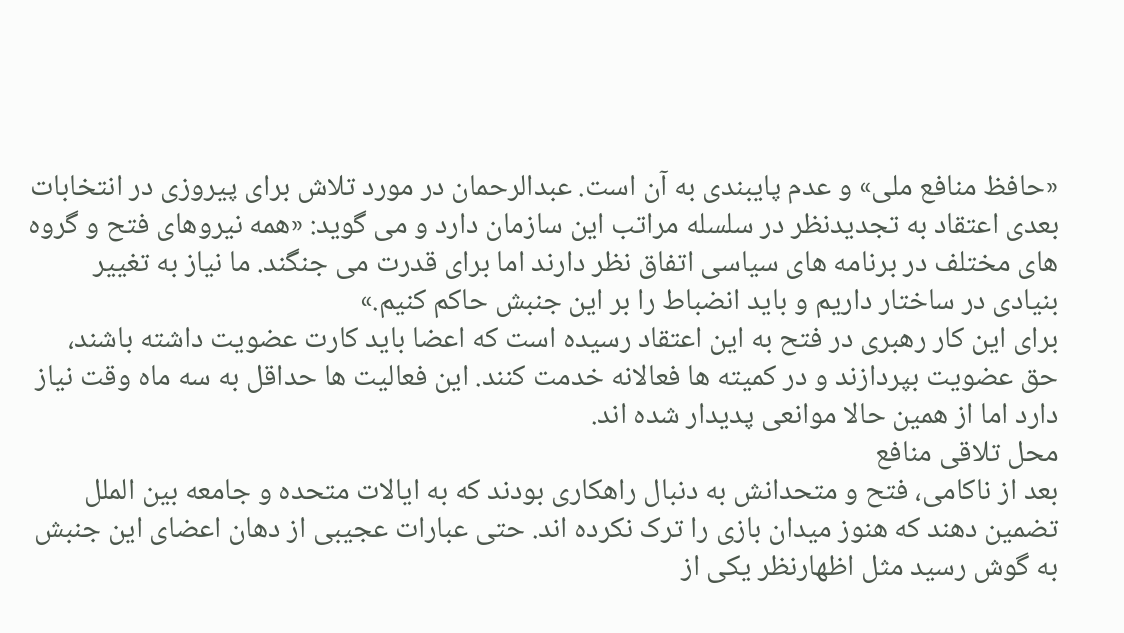«حافظ منافع ملى» و عدم پایبندى به آن است. عبدالرحمان در مورد تلاش براى پیروزى در انتخابات بعدى اعتقاد به تجدیدنظر در سلسله مراتب این سازمان دارد و مى گوید: «همه نیروهاى فتح و گروه هاى مختلف در برنامه هاى سیاسى اتفاق نظر دارند اما براى قدرت مى جنگند. ما نیاز به تغییر بنیادى در ساختار داریم و باید انضباط را بر این جنبش حاکم کنیم.»
براى این کار رهبرى در فتح به این اعتقاد رسیده است که اعضا باید کارت عضویت داشته باشند، حق عضویت بپردازند و در کمیته ها فعالانه خدمت کنند. این فعالیت ها حداقل به سه ماه وقت نیاز دارد اما از همین حالا موانعى پدیدار شده اند.
محل تلاقى منافع
بعد از ناکامى، فتح و متحدانش به دنبال راهکارى بودند که به ایالات متحده و جامعه بین الملل تضمین دهند که هنوز میدان بازى را ترک نکرده اند. حتى عبارات عجیبى از دهان اعضاى این جنبش به گوش رسید مثل اظهارنظر یکى از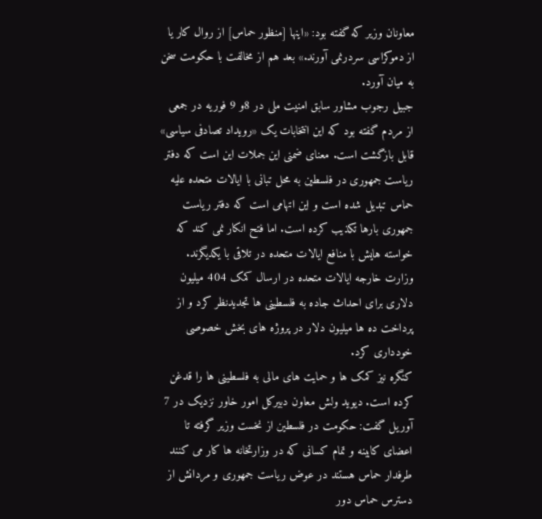معاونان وزیر که گفته بود: «اینها [منظور حماس] از روال کار یا از دموکراسى سردرنمى آورند.» بعد هم از مخالفت با حکومت سخن به میان آورد.
جبیل رجوب مشاور سابق امنیت ملى در 8و 9 فوریه در جمعى از مردم گفته بود که این انتخابات یک «رویداد تصادفى سیاسى» قابل بازگشت است. معناى ضمنى این جملات این است که دفتر ریاست جمهورى در فلسطین به محل تبانى با ایالات متحده علیه حماس تبدیل شده است و این اتهامى است که دفتر ریاست جمهورى بارها تکذیب کرده است. اما فتح انکار نمى کند که خواسته هایش با منافع ایالات متحده در تلاقى با یکدیگرند. وزارت خارجه ایالات متحده در ارسال کمک 404 میلیون دلارى براى احداث جاده به فلسطینى ها تجدیدنظر کرد و از پرداخت ده ها میلیون دلار در پروژه هاى بخش خصوصى خوددارى کرد.
کنگره نیز کمک ها و حمایت هاى مالى به فلسطینى ها را قدغن کرده است. دیوید ولش معاون دبیرکل امور خاور نزدیک در 7 آوریل گفت: حکومت در فلسطین از نخست وزیر گرفته تا اعضاى کابینه و تمام کسانى که در وزارتخانه ها کار مى کنند طرفدار حماس هستند در عوض ریاست جمهورى و مردانش از دسترس حماس دور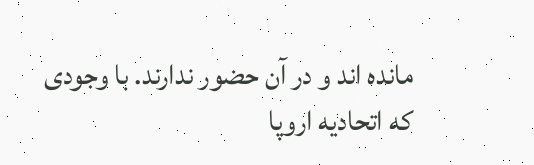مانده اند و در آن حضور ندارند. با وجودى که اتحادیه اروپا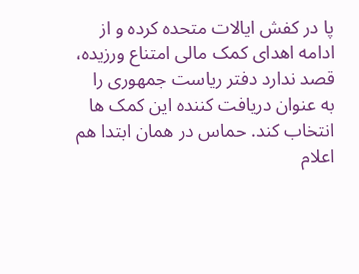پا در کفش ایالات متحده کرده و از ادامه اهداى کمک مالى امتناع ورزیده، قصد ندارد دفتر ریاست جمهورى را به عنوان دریافت کننده این کمک ها انتخاب کند. حماس در همان ابتدا هم اعلام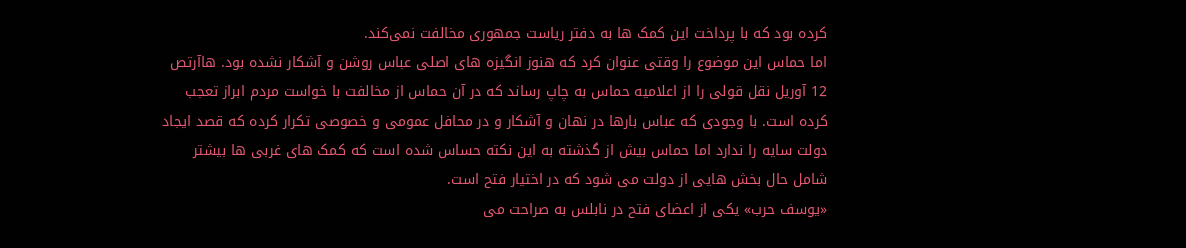کرده بود که با پرداخت این کمک ها به دفتر ریاست جمهورى مخالفت نمى‌کند.
اما حماس این موضوع را وقتى عنوان کرد که هنوز انگیزه هاى اصلى عباس روشن و آشکار نشده بود. هاآرتص 12 آوریل نقل قولى را از اعلامیه حماس به چاپ رساند که در آن حماس از مخالفت با خواست مردم ابراز تعجب کرده است. با وجودى که عباس بارها در نهان و آشکار و در محافل عمومى و خصوصى تکرار کرده که قصد ایجاد دولت سایه را ندارد اما حماس بیش از گذشته به این نکته حساس شده است که کمک هاى غربى ها بیشتر شامل حال بخش هایى از دولت مى شود که در اختیار فتح است.
«یوسف حرب» یکى از اعضاى فتح در نابلس به صراحت مى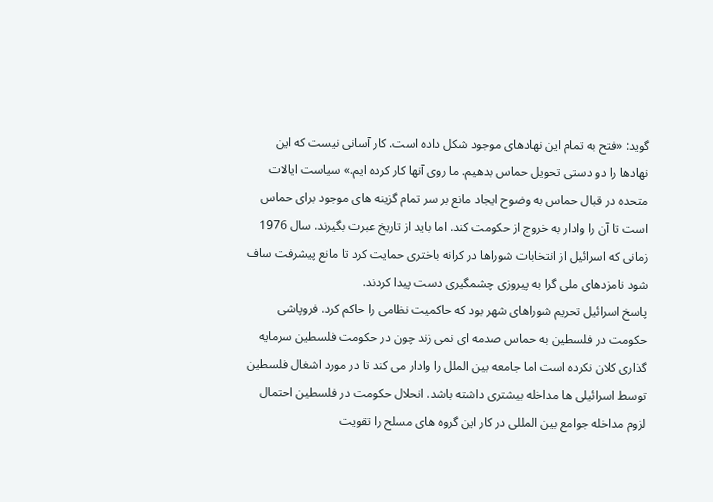گوید: «فتح به تمام این نهادهاى موجود شکل داده است. کار آسانى نیست که این نهادها را دو دستى تحویل حماس بدهیم. ما روى آنها کار کرده ایم.» سیاست ایالات متحده در قبال حماس به وضوح ایجاد مانع بر سر تمام گزینه هاى موجود براى حماس است تا آن را وادار به خروج از حکومت کند. اما باید از تاریخ عبرت بگیرند. سال 1976 زمانى که اسرائیل از انتخابات شوراها در کرانه باخترى حمایت کرد تا مانع پیشرفت ساف شود نامزدهاى ملى گرا به پیروزى چشمگیرى دست پیدا کردند.
پاسخ اسرائیل تحریم شوراهاى شهر بود که حاکمیت نظامى را حاکم کرد. فروپاشى حکومت در فلسطین به حماس صدمه اى نمى زند چون در حکومت فلسطین سرمایه گذارى کلان نکرده است اما جامعه بین الملل را وادار مى کند تا در مورد اشغال فلسطین توسط اسرائیلى ها مداخله بیشترى داشته باشد. انحلال حکومت در فلسطین احتمال لزوم مداخله جوامع بین المللى در کار این گروه هاى مسلح را تقویت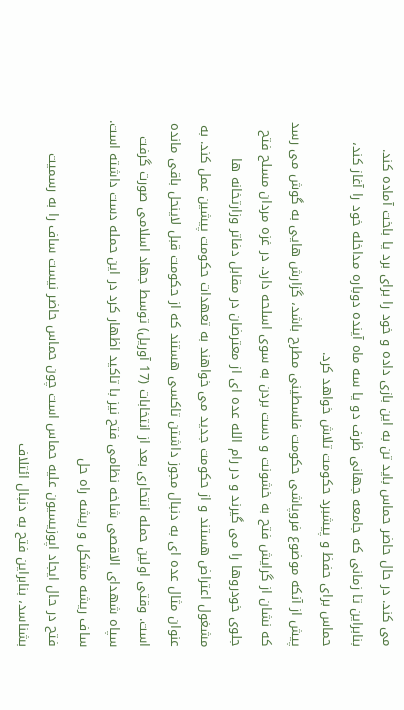مى کند. در حال حاضر حماس باید تن به این بازى داده و خود را براى برد یا باخت آماده کند. بنابراین تا زمانى که جامعه جهانى ظرف دو یا سه ماه آینده دوباره مداخله خود را آغاز کند، حماس براى حفظ و پیشبرد حکومت تلاش خواهد کرد.
پیش از آنکه موضوع فروپاشى حکومت فلسطینى مطرح باشد، گزارش هایى به گوش مى رسد که نشان از گرایش فتح به خشونت و دست بردن به سوى اسلحه دارد. در غزه مردان مسلح فتح جلوى خودروها را مى گیرند و در رام الله عده اى از معترضان در مقابل دفاتر وزارتخانه ها مشغول اعتراض هستند و از حکومت جدید مى خواهند به تعهدات حکومت پیشین عمل کند. به عنوان مثال عده اى به دنبال مجوز داشتن تاکسى هستند که از حکومت قبل لاینحل باقى مانده است. وقتى اولین حمله انتحارى بعد از انتخابات (17 آوریل) توسط جهاد اسلامى صورت گرفت سپاه شهداى الاقصى شاخه نظامى فتح نیز با تاکید اظهار کرد در این حمله دست داشته است.
ساف ریشه مشکل و ریشه راه حل
فتح در حال ایجاد اپوزیسیون علیه حماس است چون حماس حاضر نیست ساف را به رسمیت بشناسد، بنابراین فتح به دنبال ائتلاف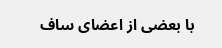با بعضى از اعضاى ساف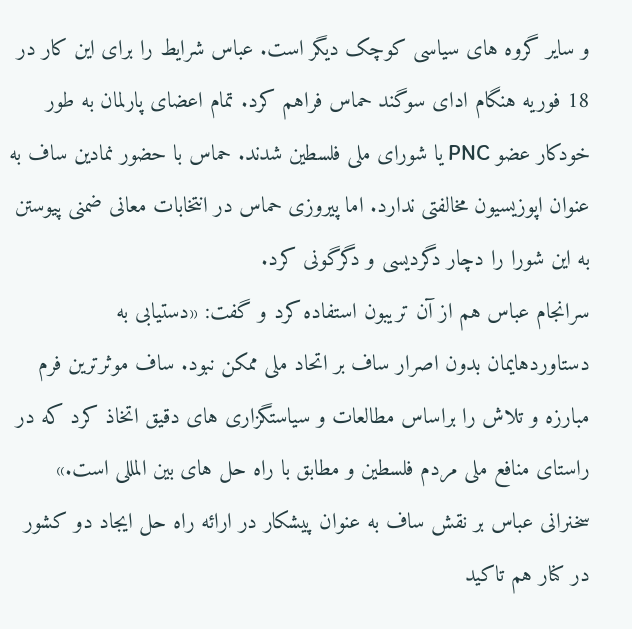و سایر گروه هاى سیاسى کوچک دیگر است. عباس شرایط را براى این کار در 18 فوریه هنگام اداى سوگند حماس فراهم کرد. تمام اعضاى پارلمان به طور خودکار عضو PNC یا شوراى ملى فلسطین شدند. حماس با حضور نمادین ساف به عنوان اپوزیسیون مخالفتى ندارد. اما پیروزى حماس در انتخابات معانى ضمنى پیوستن به این شورا را دچار دگردیسى و دگرگونى کرد.
سرانجام عباس هم از آن تریبون استفاده کرد و گفت: «دستیابى به دستاوردهایمان بدون اصرار ساف بر اتحاد ملى ممکن نبود. ساف موثرترین فرم مبارزه و تلاش را براساس مطالعات و سیاستگزارى هاى دقیق اتخاذ کرد که در راستاى منافع ملى مردم فلسطین و مطابق با راه حل هاى بین المللى است.» سخنرانى عباس بر نقش ساف به عنوان پیشکار در ارائه راه حل ایجاد دو کشور در کنار هم تاکید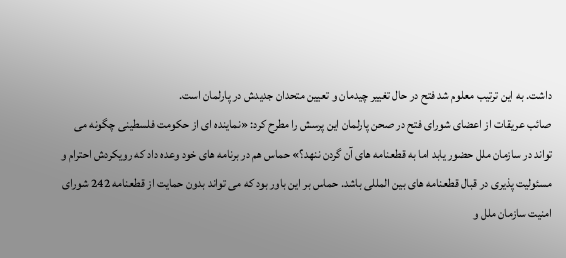داشت. به این ترتیب معلوم شد فتح در حال تغییر چیدمان و تعیین متحدان جدیدش در پارلمان است.
صائب عریقات از اعضاى شوراى فتح در صحن پارلمان این پرسش را مطرح کرد: «نماینده اى از حکومت فلسطینى چگونه مى تواند در سازمان ملل حضور یابد اما به قطعنامه هاى آن گردن ننهد؟» حماس هم در برنامه هاى خود وعده داد که رویکردش احترام و مسئولیت پذیرى در قبال قطعنامه هاى بین المللى باشد. حماس بر این باور بود که مى تواند بدون حمایت از قطعنامه 242 شوراى امنیت سازمان ملل و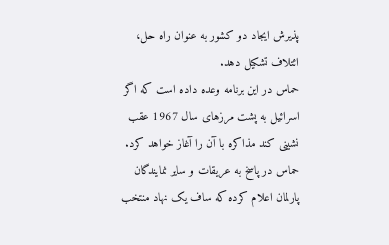پذیرش ایجاد دو کشور به عنوان راه حل، ائتلاف تشکیل دهد.
حماس در این برنامه وعده داده است که اگر اسرائیل به پشت مرزهاى سال 1967 عقب نشینى کند مذاکره با آن را آغاز خواهد کرد. حماس در پاسخ به عریقات و سایر نمایندگان پارلمان اعلام کرده که ساف یک نهاد منتخب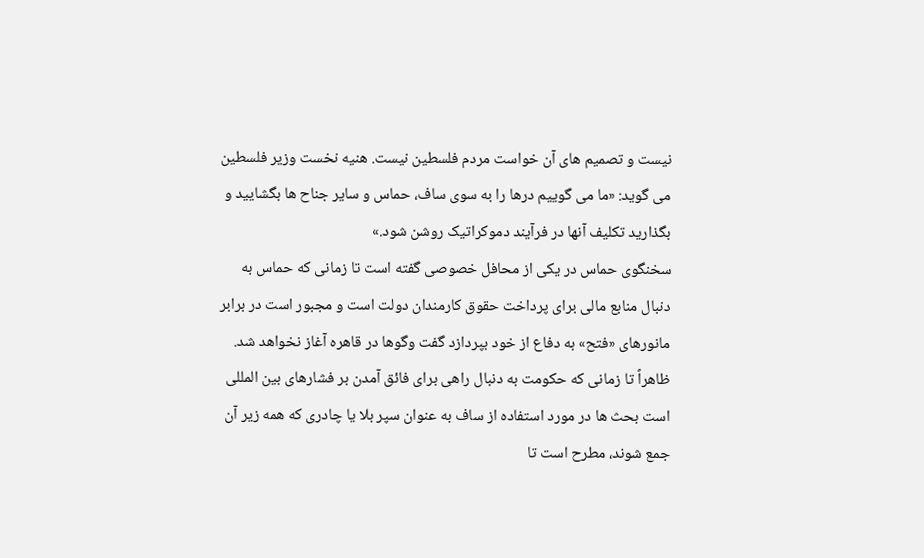نیست و تصمیم هاى آن خواست مردم فلسطین نیست. هنیه نخست وزیر فلسطین مى گوید: «ما مى گوییم درها را به سوى ساف، حماس و سایر جناح ها بگشایید و بگذارید تکلیف آنها در فرآیند دموکراتیک روشن شود.»
سخنگوى حماس در یکى از محافل خصوصى گفته است تا زمانى که حماس به دنبال منابع مالى براى پرداخت حقوق کارمندان دولت است و مجبور است در برابر مانورهاى «فتح» به دفاع از خود بپردازد گفت وگوها در قاهره آغاز نخواهد شد. ظاهراً تا زمانى که حکومت به دنبال راهى براى فائق آمدن بر فشارهاى بین المللى است بحث ها در مورد استفاده از ساف به عنوان سپر بلا یا چادرى که همه زیر آن جمع شوند، مطرح است تا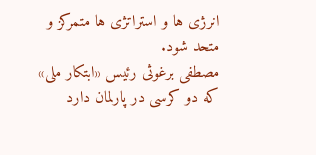انرژى ها و استراتژى ها متمرکز و متحد شود.
مصطفى برغوثى رئیس «ابتکار ملى» که دو کرسى در پارلمان دارد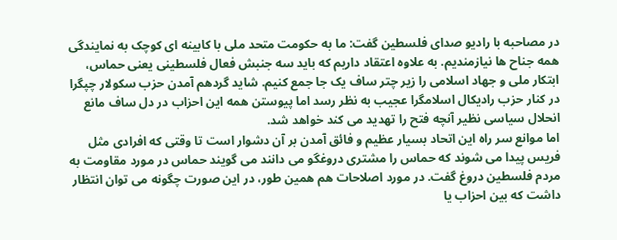در مصاحبه با رادیو صداى فلسطین گفت: ما به حکومت متحد ملى با کابینه اى کوچک به نمایندگى همه جناح ها نیازمندیم. به علاوه اعتقاد داریم که باید سه جنبش فعال فلسطینى یعنى حماس، ابتکار ملى و جهاد اسلامى را زیر چتر ساف یک جا جمع کنیم. شاید گردهم آمدن حزب سکولار چپگرا در کنار حزب رادیکال اسلامگرا عجیب به نظر رسد اما پیوستن همه این احزاب در دل ساف مانع انحلال سیاسى نظیر آنچه فتح را تهدید مى کند خواهد شد.
اما موانع سر راه این اتحاد بسیار عظیم و فائق آمدن بر آن دشوار است تا وقتى که افرادى مثل فریس پیدا مى شوند که حماس را مشترى دروغگو مى دانند مى گویند حماس در مورد مقاومت به مردم فلسطین دروغ گفت. در مورد اصلاحات هم همین طور، در این صورت چگونه مى توان انتظار داشت که بین احزاب یا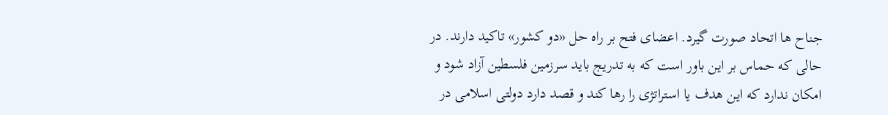جناح ها اتحاد صورت گیرد. اعضاى فتح بر راه حل «دو کشور» تاکید دارند. در حالى که حماس بر این باور است که به تدریج باید سرزمین فلسطین آزاد شود و امکان ندارد که این هدف یا استراتژى را رها کند و قصد دارد دولتى اسلامى در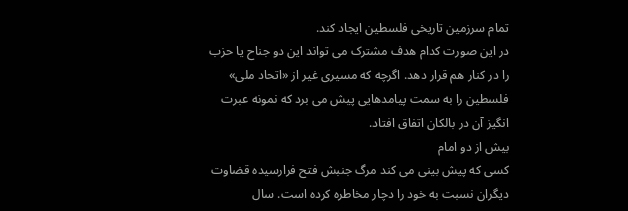تمام سرزمین تاریخى فلسطین ایجاد کند.
در این صورت کدام هدف مشترک مى تواند این دو جناح یا حزب را در کنار هم قرار دهد. اگرچه که مسیرى غیر از «اتحاد ملى» فلسطین را به سمت پیامدهایى پیش مى برد که نمونه عبرت انگیز آن در بالکان اتفاق افتاد.
بیش از دو امام
کسى که پیش بینى مى کند مرگ جنبش فتح فرارسیده قضاوت دیگران نسبت به خود را دچار مخاطره کرده است. سال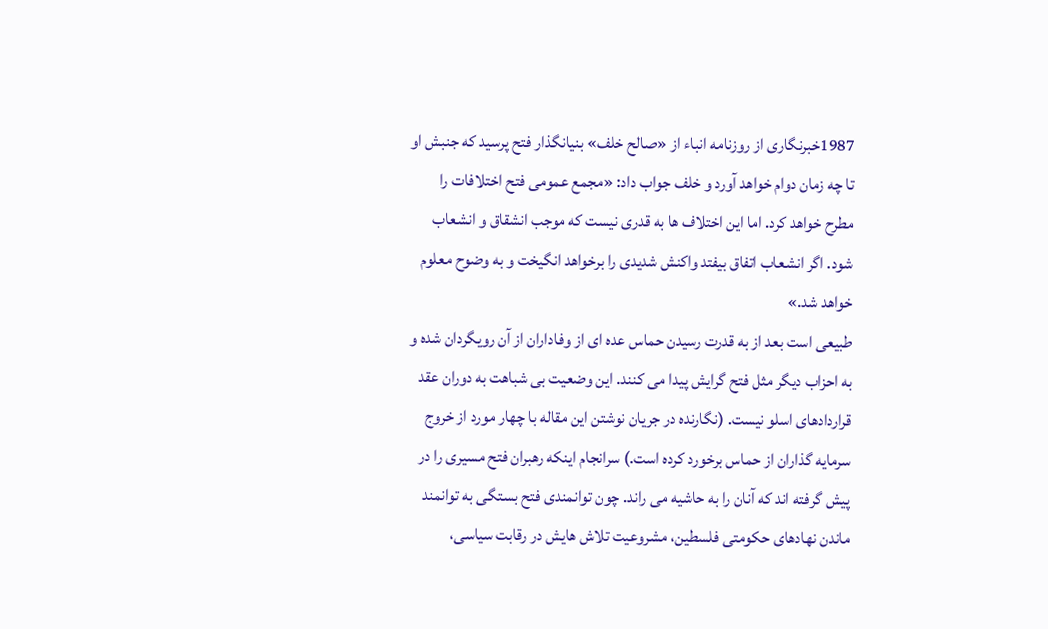1987خبرنگارى از روزنامه انباء از «صالح خلف» بنیانگذار فتح پرسید که جنبش او تا چه زمان دوام خواهد آورد و خلف جواب داد: «مجمع عمومى فتح اختلافات را مطرح خواهد کرد. اما این اختلاف ها به قدرى نیست که موجب انشقاق و انشعاب شود. اگر انشعاب اتفاق بیفتد واکنش شدیدى را برخواهد انگیخت و به وضوح معلوم خواهد شد.»
طبیعى است بعد از به قدرت رسیدن حماس عده اى از وفاداران از آن رویگردان شده و به احزاب دیگر مثل فتح گرایش پیدا مى کنند. این وضعیت بى شباهت به دوران عقد قراردادهاى اسلو نیست. (نگارنده در جریان نوشتن این مقاله با چهار مورد از خروج سرمایه گذاران از حماس برخورد کرده است.) سرانجام اینکه رهبران فتح مسیرى را در پیش گرفته اند که آنان را به حاشیه مى راند. چون توانمندى فتح بستگى به توانمند ماندن نهادهاى حکومتى فلسطین، مشروعیت تلاش هایش در رقابت سیاسى،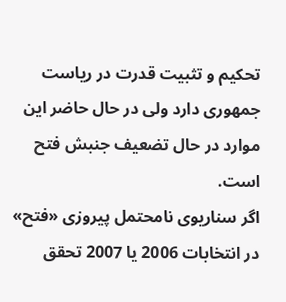تحکیم و تثبیت قدرت در ریاست جمهورى دارد ولى در حال حاضر این موارد در حال تضعیف جنبش فتح است.
اگر سناریوى نامحتمل پیروزى «فتح» در انتخابات 2006 یا 2007 تحقق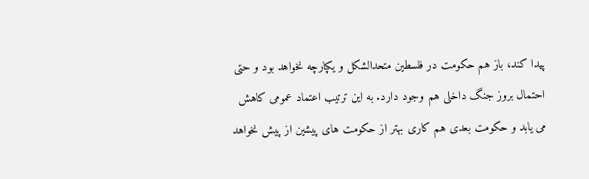پیدا کند، باز هم حکومت در فلسطین متحدالشکل و یکپارچه نخواهد بود و حتى احتمال بروز جنگ داخلى هم وجود دارد. به این ترتیب اعتماد عمومى کاهش مى یابد و حکومت بعدى هم کارى بهتر از حکومت هاى پیشین از پیش نخواهد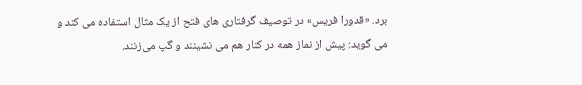برد. «قدورا فریس» در توصیف گرفتارى هاى فتح از یک مثال استفاده مى کند و مى گوید: پیش از نماز همه در کنار هم مى نشینند و گپ مى‌زنند.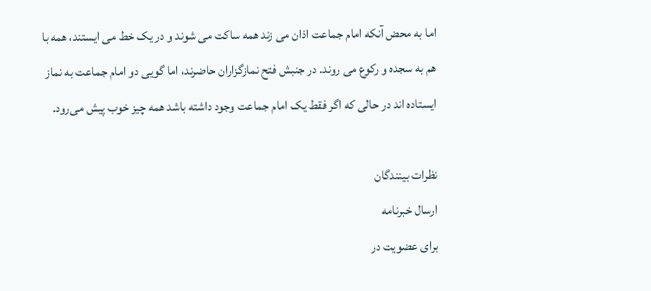اما به محض آنکه امام جماعت اذان مى زند همه ساکت مى شوند و در یک خط مى ایستند، همه با هم به سجده و رکوع مى روند. در جنبش فتح نمازگزاران حاضرند، اما گویى دو امام جماعت به نماز ایستاده اند در حالى که اگر فقط یک امام جماعت وجود داشته باشد همه چیز خوب پیش مى‌رود.

نظرات بینندگان
ارسال خبرنامه
برای عضویت در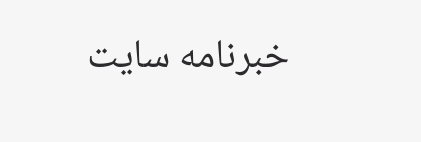خبرنامه سایت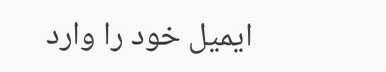ایمیل خود را وارد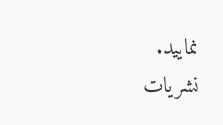نمایید.
نشریات